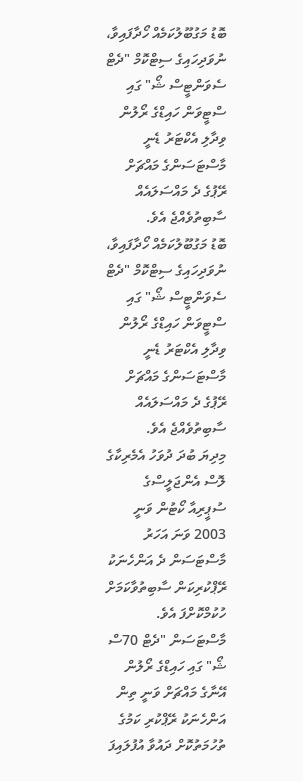ބޮޑު މަގުބޫލުކަމެއް ހޯދާފައިވާ، ނުވަދިހައިގެ ސިޓްކޮމް "ދެޓް ސެވަންޓީސް ޝޯ" ގައި ސްޓީވަން ހައިޑްގެ ރޯލުން ވިދާލި އެކްޓަރު ޑެނީ މާސްޓަސަންގެ މައްޗަށް ރޭޕުގެ ދެ މައްސަލައެއް ސާބިތުވެއްޖެ އެވެ.
ބޮޑު މަގުބޫލުކަމެއް ހޯދާފައިވާ، ނުވަދިހައިގެ ސިޓްކޮމް "ދެޓް ސެވަންޓީސް ޝޯ" ގައި ސްޓީވަން ހައިޑްގެ ރޯލުން ވިދާލި އެކްޓަރު ޑެނީ މާސްޓަސަންގެ މައްޗަށް ރޭޕުގެ ދެ މައްސަލައެއް ސާބިތުވެއްޖެ އެވެ.
މިދިޔަ ބުދަ ދުވަހު އެމެރިކާގެ ލޮސް އެންޖަލީސްގެ ސުޕީރިއާ ކޯޓުން ވަނީ 2003 ވަނަ އަހަރު މާސްޓަސަން ދެ އަންހެނަކު ރޭޕްކުރިކަން ސާބިތުވާކަމަށް ހުކުމްކޮށްފަ އެވެ.
މާސްޓަސަން "ދެޓް 70ސް ޝޯ" ގައި ހައިޑްގެ ރޯލުން
އޭނާގެ މައްޗަށް ވަނީ ތިން އަންހެނަކު ރޭޕްކުރި ކަމުގެ ތުހުމަތުކޮށް ދައުވާ އުފުލައިފަ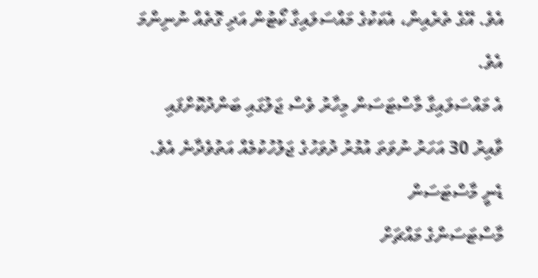އެވެ. އޭގެ ތެރެއިން، އެކަކުގެ މައްސަލައިގާ ކޯޓުން އަދި ގޮތެއް ނުނިންމަ އެވެ.
އެ މައްސަލައިގާ މާސްޓަސަން މިހާރު ވެސް ޖަލުގައި ބަންދުކޮށްފައި ވާއިރު 30 އަހަރު ނުވަތަ އުމުރު ދުވަހުގެ ޖަލުހުކުމެއް އަތުވެދާނެ އެވެ.
ޑެނީ މާސްޓަސަން
މާސްޓަސަންގެ މައްޗަށް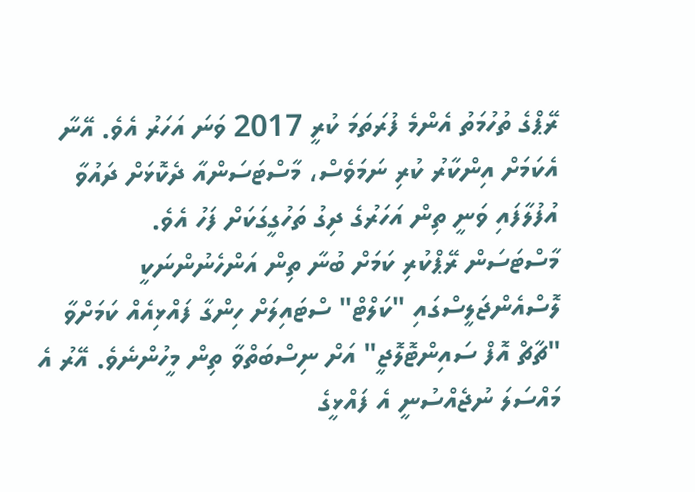ރޭޕްގެ ތުހުމަތު އެންމެ ފުރަތަމަ ކުރީ 2017 ވަނަ އަހަރު އެވެ. އޭނާ އެކަމަށް އިންކާރު ކުރި ނަމަވެސް، މާސްޓަސަންއާ ދެކޮޅަށް ދައުވާ އުފުލާފައި ވަނީ ތިން އަހަރުގެ ދިގު ތަހުގީގަކަށް ފަހު އެވެ.
މާސްޓަސަން ރޭޕްކުރި ކަމަށް ބުނާ ތިން އަންހެނުންނަކީ ލޮސްއެންޖަލީސްގައި "ކަލްޓް" ސްޓައިލަށް ހިންގާ ފައްޅިއެއް ކަމަށްވާ "ޗާޗް އޮފް ސައިންޓޮލޮޖީ" އަށް ނިސްބަތްވާ ތިން މީހުންނެވެ. އޭރު އެ މައްސަލަ ނުޖެއްސުނީ އެ ފައްޅީގެ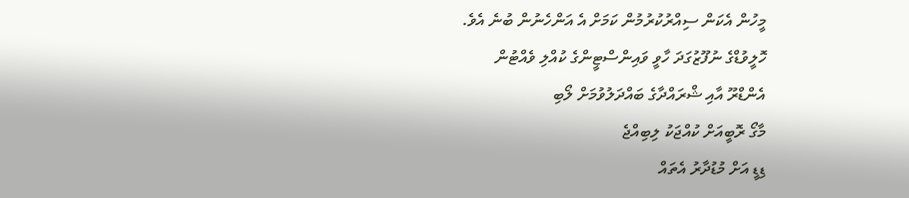މީހުން އެކަން ސިއްރުކުރުމުން ކަމަށް އެ އަންހެނުން ބުނެ އެވެ.
ހޮލީވުޑްގެ ނުފޫޒުގަދަ ހާވީ ވައިންސްޓީންގެ ކުއްލި ވެއްޓުން
އެންޑްރޫ އާއި ޝްރައްދާގެ ބައްދަލުވުމަށް ލޯބި
މާގޯ ރޮބީއަށް ކުއްޖަކު ލިބިއްޖެ
ޑިޑީ އަށް މުޑުދާރު އެތައް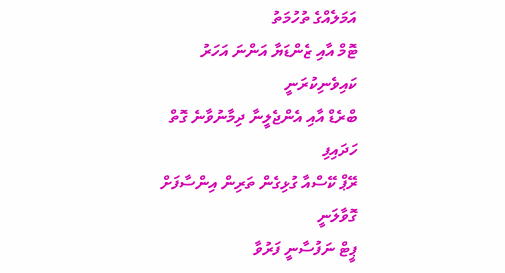އަމަލެއްގެ ތުހުމަތު
ޓޮމް އާއި ޒެންޑަޔާ އަންނަ އަހަރު ކައިވެނިކުރަނީ
ބްރެޑް އާއި އެންޖެލީނާ ދިމާނުވާނެ ގޮތް ހަދައިފި
ރޭޕް ކޭސްއާ ގުޅިގެން ތަރިން އިންސާފަށް ގޮވާލަނީ
ޕީޓް ނަފުސާނީ ފަރުވާ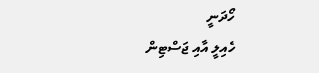ހޯދަނީ
ހެއިލީ އާއި ޖަސްޓިން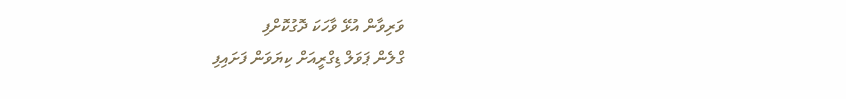ވަރިވާން އުޅޭ ވާހަކަ ދޮގުކޮށްފި
ގްލެން ޕަވަލް ޑިގްރީއަށް ކިޔަވަން ފަށައިފި